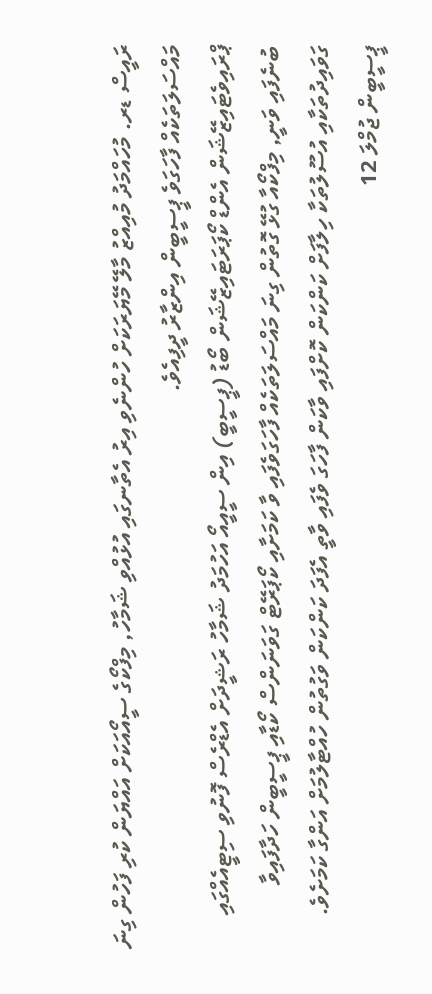ރައީސް ޑރ. މުހައްމަދު މުއިއްޒު މާލޭ މޭޔަރަކަށް ހުންނެވި އިރު އެތާނގައި އުޅުއްވި ޝަމާހު, މިފްކޯގެ ސީއޯއަކަށް އައްޔަން ކުރި ފަހުން ގިނަ މައްސަލަތަކެއް ފާހަގަވެ ޕީސީބީން އިންޒާރު ދީފިއެވެ.
ޕްރައިވެޓައިޒޭޝަން އެންޑް ކޯޕަރަޓައިޒޭޝަން ބޯޑު (ޕީސީބީ) އިން ސީއީއޯ އަހުމަދު ޝަމާހު ރަޝީދަށް އެޑްރެސް ފޮނުވި ސިޓީއެއްގައި ބުނެފައި ވަނީ, މިފްކޯއާ ގުޅޭ ގޮތުން ގިނަ މައްސަލަތަކެއް ފާހަގަވެފައި ވާ ކަމަށާއި ކޯޕަރޭޓް ގަވަނަންސް ކޯޑާއި ޕީސީބީން ހަދާފައިވާ ގަވައިދުތަކާއި އުސޫލުތަކާ ހިލާފަށް ކަންކަން ކޮށްފައި ވާކަން ފާހަގަ ވެފައި ވާތީ އެފަދަ ކަންކަން ވަގުތުން ހުއްޓާލުމަށް އަންގާ ކަމަށެވެ.
ޕީސީބީން ޖުމްލަ 12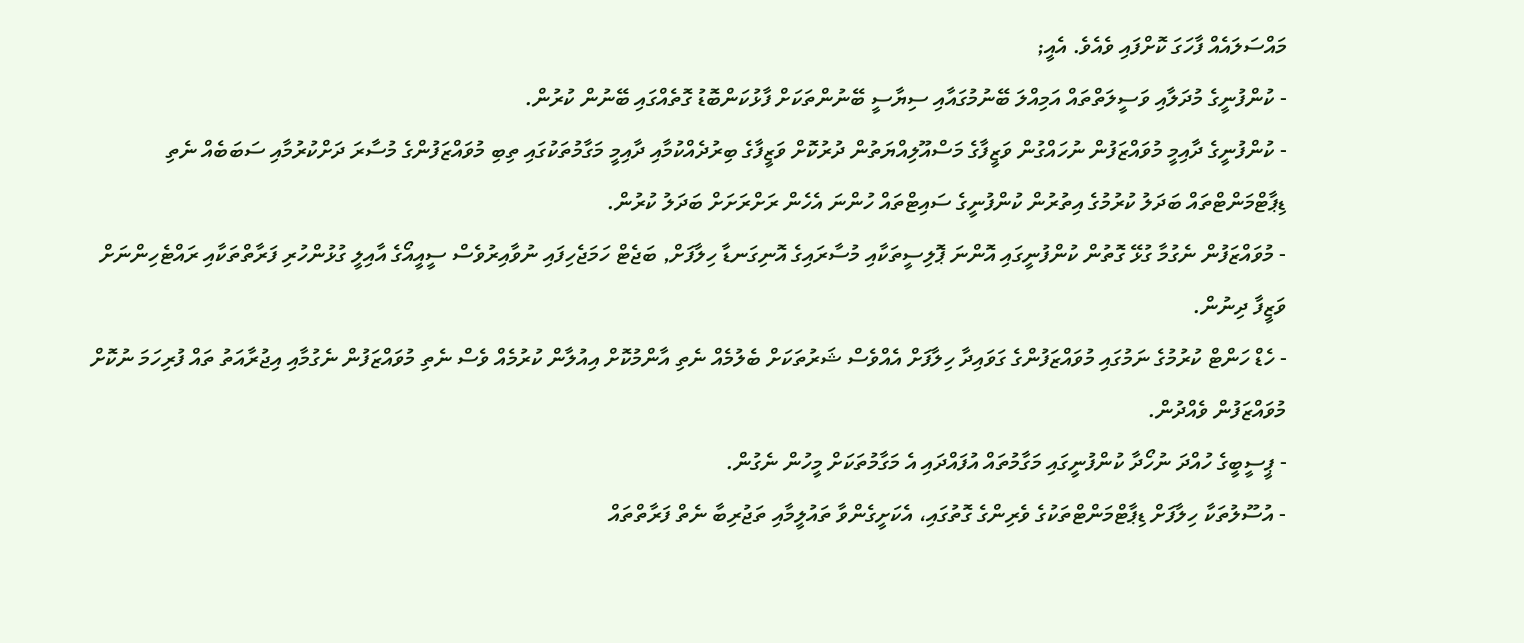މައްސަލައެއް ފާހަގަ ކޮށްފައި ވެއެވެ. އެއީ;
- ކުންފުނީގެ މުދަލާއި ވަސީލަތްތައް އަމިއްލަ ބޭނުމުގައާއި ސިޔާސީ ބޭނުންތަކަށް ފާޅުކަންބޮޑު ގޮތެއްގައި ބޭނުން ކުރުން.
- ކުންފުނީގެ ދާއިމީ މުވައްޒަފުން ނުހައްގުން ވަޒީފާގެ މަސްއޫލިއްޔަތުން ދުރުކޮށް ވަޒީފާގެ ބިރުދެއްކުމާއި ދާއިމީ މަގާމުތަކުގައި ތިބި މުވައްޒަފުންގެ މުސާރަ ދަށްކުރުމާއި ސަބަބެއް ނެތި ޑިޕާޓްމަންޓްތައް ބަދަލު ކުރުމުގެ އިތުރުން ކުންފުނީގެ ސައިޓްތައް ހުންނަ އެހެން ރަށްރަށަށް ބަދަލު ކުރުން.
- މުވައްޒަފުން ނެގުމާ ގުޅޭ ގޮތުން ކުންފުނީގައި އޮންނަ ޕޮލިސީތަކާއި މުސާރައިގެ އޮނިގަނޑާ ހިލާފަށް, ބަޖެޓް ހަމަޖެހިފައި ނުވާއިރުވެސް ސީއީއޯގެ އާއިލީ ގުޅުންހުރި ފަރާތްތަކާއި ރައްޓެހިންނަށް ވަޒީފާ ދިނުން.
- ހެޑް ހަންޓް ކުރުމުގެ ނަމުގައި މުވައްޒަފުންގެ ގަވައިދާ ހިލާފަށް އެއްވެސް ޝަރުތަކަށް ބެލުމެއް ނެތި އާންމުކޮށް އިއުލާން ކުރުމެއް ވެސް ނެތި މުވައްޒަފުން ނެގުމާއި އިޖުރާއަތު ތައް ފުރިހަމަ ނުކޮށް މުވައްޒަފުން ވެއްދުން.
- ޕީސީބީގެ ހުއްދަ ނުހޯދާ ކުންފުނީގައި މަގާމުތައް އުފައްދައި އެ މަގާމުތަކަށް މީހުން ނެގުން.
- އުސޫލުތަކާ ހިލާފަށް ޑިޕާޓްމަންޓްތަކުގެ ވެރިންގެ ގޮތުގައި، އެކަށީގެންވާ ތައުލީމާއި ތަޖުރިބާ ނެތް ފަރާތްތައް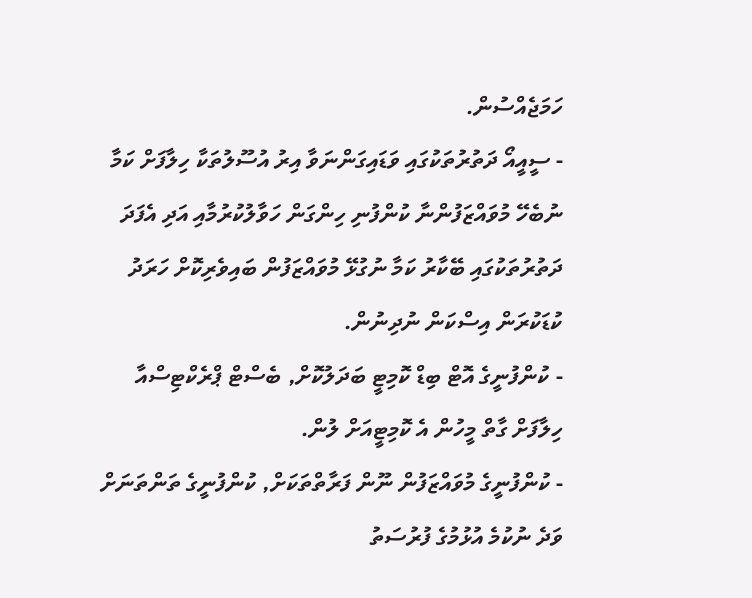ހަމަޖެއްސުން.
- ސީއީއޯ ދަތުރުތަކުގައި ވަޑައިގަންނަވާ އިރު އުސޫލުތަކާ ހިލާފަށް ކަމާ ނުބެހޭ މުވައްޒަފުންނާ ކުންފުނި ހިންގަން ހަވާލުކުރުމާއި އަދި އެފަދަ ދަތުރުތަކުގައި ބޭކާރު ކަމާ ނުގުޅޭ މުވައްޒަފުން ބައިވެރިކޮށް ހަރަދު ކުޑަކުރަން އިސްކަން ނުދިނުން.
- ކުންފުނީގެ އޮޓް ބިޑް ކޮމިޓީ ބަދަލުކޮށް, ބެސްޓް ޕްރެކްޓިސްއާ ހިލާފަށް ގާތް މީހުން އެ ކޮމިޓީއަށް ލުން.
- ކުންފުނީގެ މުވައްޒަފުން ނޫން ފަރާތްތަކަށް, ކުންފުނީގެ ތަންތަނަށް ވަދެ ނުކުމެ އުޅުމުގެ ފުރުސަތު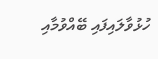ހުޅުވާލައިފައި ބޭއްވުމާއި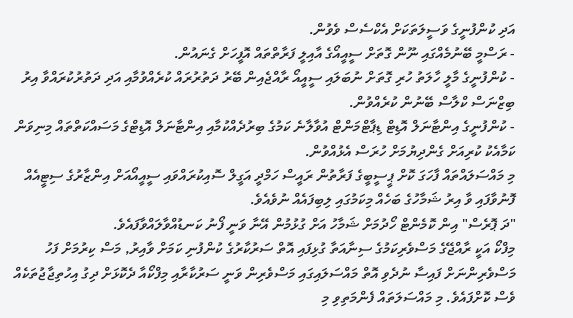އަދި ކުންފުނީގެ ވަސީލަތަކަށް އެކްސެސް ވެވުން.
- ރަސްމީ ބޭނުމެއްގައި ނޫން ގޮތަށް ސީއީއޯގެ އާއިލީ ފަރާތްތައް އޮފީހަށް ގެނައުން.
- ކުންފުނީގެ މާލީ ހާލަތު ހުރި ގޮތަށް ނުބަލައި ސީއީއޯ ރާއްޖެއިން ބޭރު ދަތުރުރައް ކުރެއްވުމާއި އަދި ދަތުރުކުރައްވާ އިރު ބިޒްނަސް ކްލާސް ބޭނުން ކުރެއްވުން.
- ކުންފުނީގެ އިންޓާނަލް އޮޑިޓް ޑިޕާޓްމަންޓް އުވާލާނެ ކަމުގެ ބިރުދެއްކުމާއި އިންޓާނަލް އޮޑިޓްގެ މަސައްކަތްތައް މިނިވަން ކަމާއެކު ކުރިއަށް ގެންދިޔުމަށް ހުރަސް އެޅުއްވުން.
މި މައްސަލައްތައް ފާހަގަ ކޮށް ޕީސީބީގެ ފަރާތުން ރައީސް ހަމްދީ އަގީލް ސޮއިކުރައްވައި ސީއީއޯއަށް އިންޒާރުގެ ސިޓީއެއް ފޮނުވާފައި ވާ އިރު ޝަމާހުގެ ބަހެއް މިކަމުގައި ލިބިފައެއް ނުވެއެވެ.
"ދަ ޕޮރެސް" އިން ކޮމެންޓް ހޯދުމަށް ޝަމާހު އަށް ގުޅުމުން އޭނާ ވަނީ ފޯނު ކަނޑުއްވާލައްވާފައެވެ.
މިފްކޯ އަކީ ރާއްޖޭގެ މަސްވެރިކަމުގެ ސިނާއަތާ ގުޅިފައި އޮތް ސަރުކާރުގެ ކުންފުނި ކަމަށް ވާއިރު, މަސް ކިރުމަށް ފަހު މަސްވެރިންނަށް ފައިސާ ނުދެވި އޮތް މައްސަލައިގައި މަސްވެރިން ވަނީ ސަރުކާރާއި މިފްކޯއާ ދެކޮޅަށް ދިގު އިހުތިޖާޖުތަކެއް ވެސް ކޮށްފައެވެ. މި މައްސަލަތައް ފެންމަތިވި މި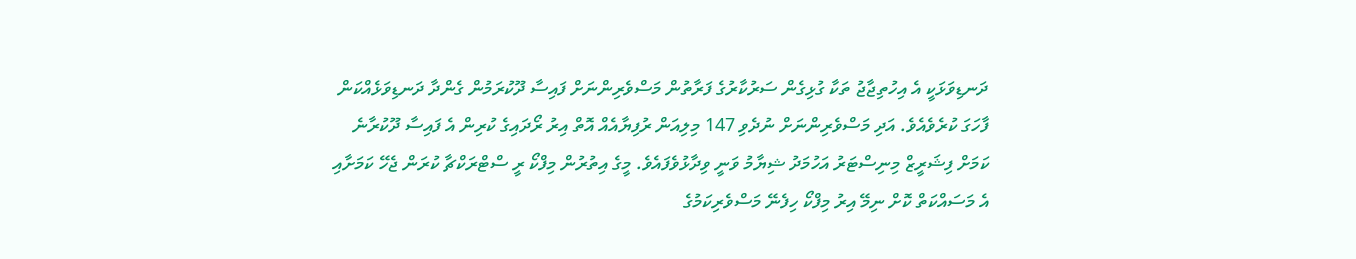ދަނޑިވަޅަކީ އެ އިހުތިޖާޖު ތަކާ ގުޅިގެން ސަރުކާރުގެ ފަރާތުން މަސްވެރިންނަށް ފައިސާ ދޫކުރަމުން ގެންދާ ދަނޑިވަޅެއްކަން ފާހަގަ ކުރެވެއެވެ. އަދި މަސްވެރިންނަށް ނުދެވި 147 މިލިއަން ރުފިޔާއެއް އޮތް އިރު ރޯދައިގެ ކުރިން އެ ފައިސާ ދޫކުރާނެ ކަމަށް ފިޝަރީޒް މިނިސްޓަރު އަހުމަދު ޝިޔާމު ވަނީ ވިދާޅުވެފައެވެ. މީގެ އިތުރުން މިފްކޯ ރީ ސްޓްރަކްޗާ ކުރަން ޖެހޭ ކަމަށާއި އެ މަސައްކަތް ކޮށް ނިމޭ އިރު މިފްކޯ ހިފެނޭ މަސްވެރިކަމުގެ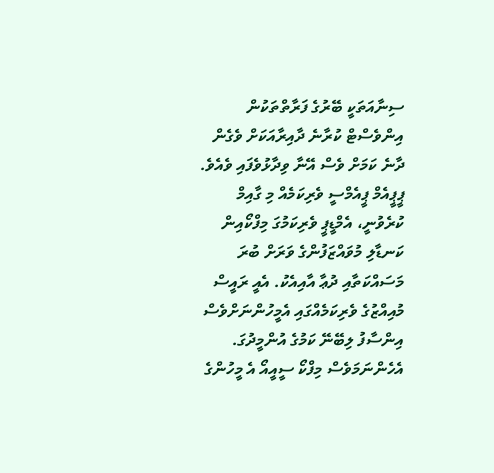ސިނާއަތަކީ ބޭރުގެ ފަރާތްތަކުން އިންވެސްޓް ކުރާނެ ދާއިރާއަކަށް ވެގެން ދާނެ ކަމަށް ވެސް އޭނާ ވިދާޅުވެފައި ވެއެވެ.
ޕީޕީއެމް ޕީއެމްސީ ވެރިކަމެއް މި ގާއިމް ކުރެވުނީ، އެމްޑީޕީ ވެރިކަމުގަ މިފްކޯއިން ކަނޑާލި މުވައްޒަފުންގެ ވަރަށް ބުރަ މަސައްކަތާއި ދުޢާ އާއިއެކު. އެއީ ރައީސް މުއިއްޒުގެ ވެރިކަމެއްގައި އެމީހުންނަށްވެސް އިންސާފު ލިބޭނޭ ކަމުގެ އުންމީދުގަ. އެހެންނަމަވެސް މިފްކޯ ސީއީއޯ އެ މީހުންގެ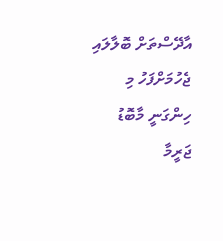އާދޭސްތަށް ބޮލާލައި ޖެހުމަށްފަހު މި ހިންގަނީ މާބޮޑު ޖަރީމާ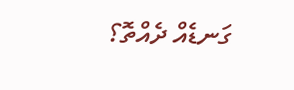ގަނޑެއް ދެއްތޮ؟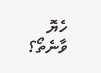ހެޔޮ ވާނެތޯ؟